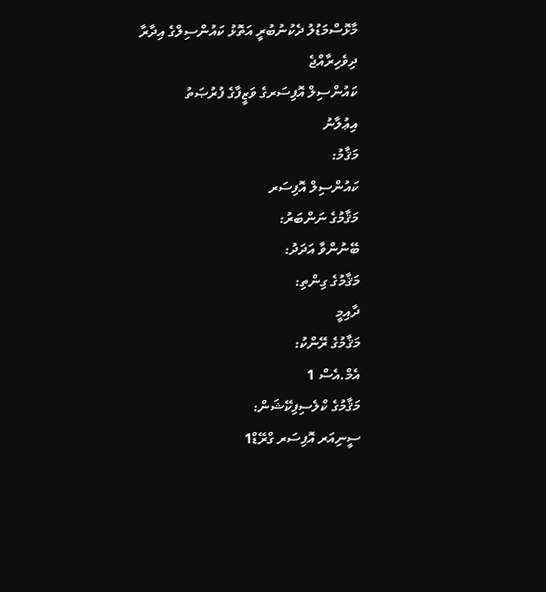މާޅޮސްމަޑުލު ދެކުނުބުރީ އަތޮޅު ކައުންސިލްގެ އިދާރާ
ދިވެހިރާއްޖެ
ކައުންސިލް އޮފިސަރގެ ވަޒީފާގެ ފުރުޞަތު
އިޢުލާނު
މަޤާމު:
ކައުންސިލް އޮފިސަރ
މަޤާމުގެ ނަންބަރު:
ބޭނުންވާ އަދަދު:
މަޤާމުގެ ގިންތި:
ދާއިމީ
މަޤާމުގެ ރޭންކު:
އެމް.އެސް 1
މަޤާމުގެ ކްލެސިފިކޭޝަން:
ސީނިއަރ އޮފިސަރ ގްރޭޑް1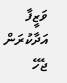ވަޒީފާ އަދާކުރަން ޖެހޭ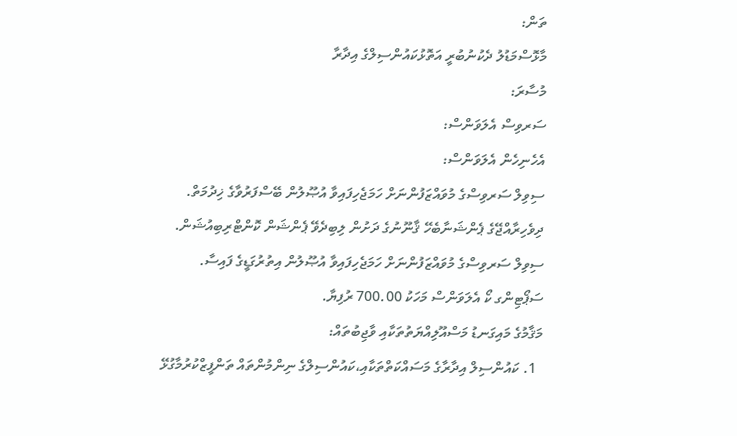ތަން:
މާޅޮސްމަޑުލު ދެކުނުބުރީ އަތޮޅުކައުންސިލްގެ އިދާރާ
މުސާރަ:
ސަރވިސް އެލަވަންސް:
އެހެނިހެން އެލަވަންސް:
ސިވިލް ސަރވިސްގެ މުވައްޒަފުންނަށް ހަމަޖެހިފައިވާ އުޞޫލުން ބޭސްފަރުވާގެ ޚިދުމަތް.
ދިވެހިރާއްޖޭގެ ޕެންޝަނާބެހޭ ޤާނޫނުގެ ދަށުން ލިބިދެވޭ ޕެންޝަން ކޮންޓްރިބިއުޝަން.
ސިވިލް ސަރވިސްގެ މުވައްޒަފުންނަށް ހަމަޖެހިފައިވާ އުޞޫލުން އިތުރުގަޑީގެ ފައިސާ.
ސަޕޯޓިންގ ކޯ އެލަވަންސް މަހަކު 700.00 ރުފިޔާ.
މަޤާމުގެ މައިގަނޑު މަސްއޫލިއްޔަތުތަކާއި ވާޖިބުތައް:
  1. ކައުންސިލް އިދާރާގެ މަސައްކަތްތަކާއި،ކައުންސިލްގެ ނިންމުންތައް ތަންފީޒްކުރުމާގުޅޭ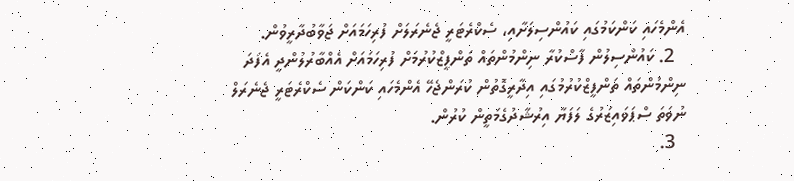އެންމެހައި ކަންކަމުގައި ކައުންސިލަށާއި، ސެކްރެޓަރީ ޖެނެރަލަށް ފުރިހަމައަށް ޖަވާބުދާރީވުން.
  2. ކައުންސިލުން ފާސްކުރާ ނިންމުންތައް ތަންފީޒްކުރުމަށް ފުރިހަމައަށް އެއްބާރުލުންދީ އެފަދަ ނިންމުންތައް ތަންފީޒްކުރުމުގައި އިދާރީގޮތުން ކުރަންޖެހޭ އެންމެހައި ކަންކަން ސެކްރެޓަރީ ޖެނެރަލް ނުވަތަ ސްޕަވައިޒަރުގެ ލަފަޔާ އިރުޝާދުގެމަތީން ކުރުން.
  3.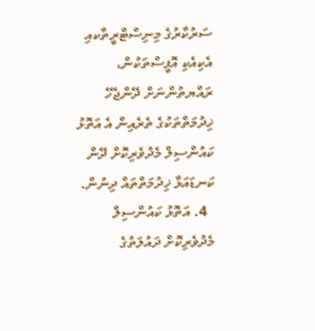ސަރުކާރުގެ މިނިސްޓްރީތާކއި އެކިއެކި އޮފީސްތަކުން، ރައްޔތުންނަށް ދޭންޖެހޭ ޚިދުމަތްތަކުގެ ތެރެއިން އެ އަތޮޅު ކައުންސިލް މެދުވެރިކޮށް ދޭން ކަނޑައަޅާ ޚިދުމަތްތައް ދިނުން.
  4. އަތޮޅު ކައުންސިލް މެދުވެރިކޮށް ދައުލަތުގެ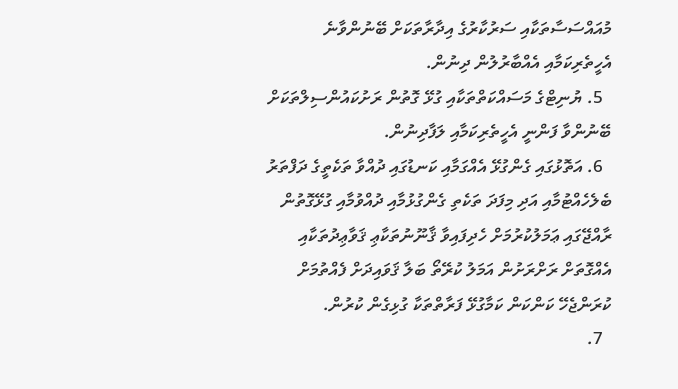މުއައްސަސާތަކާއި ސަރުކާރުގެ އިދާރާތަކަށް ބޭނުންވާނެ އެހީތެރިކަމާއި އެއްބާރުލުން ދިނުން.
  5. ޔުނިޓްގެ މަސައްކަތްތަކާއި ގުޅޭ ގޮތުން ރަށުކައުންސިލްތަކަށް ބޭނުންވާ ފަންނީ އެހީތެރިކަމާއި ލަފާދިނުން.
  6. އަތޮޅުގައި ގެންގުޅޭ އެއްގަމާއި ކަނޑުގައި ދުއްވާ ތަކެތީގެ ދަފްތަރު ބެލެހެއްޓުމާއި އަދި މިފަދަ ތަކެތި ގެންގުޅުމާއި ދުއްވުމާއި ގުޅޭގޮތުން ރާއްޖޭގައި ޢަމަލުކުރުމަށް ހެދިފައިވާ ޤާނޫނުތަކާޢި ޤަވާޢިދުތަކާއި އެއްގޮތަށް ރަށްރަށުން އަމަލު ކުރޭތޯ ބަލާ ޤަވައިދަށް ފެއްތުމަށް ކުރަންޖެހޭ ކަންކަން ކަމާގުޅޭ ފަރާތްތަކާ ގުޅިގެން ކުރުން.
  7.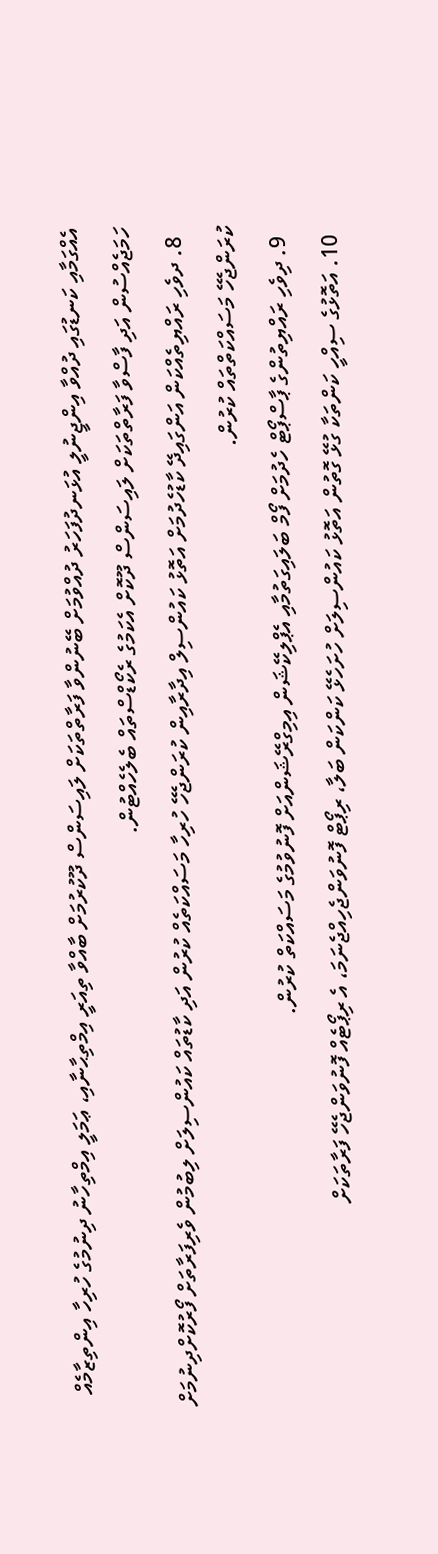އެއްގަމާއި ކަނޑުގައި ދުއްވާ އިންޖީނުލީ އުޅަނދުފަހަރު ދުއްވުމަށް ބޭނުންވާ ފަރާތްތަކަށް ލައިސަންސް ދޫކުރުމަށް ބާއްވާ ތިއަރީ އިމްތިޙާނާއި، ޢަމަލީ އިމްތިހާނު ދިނުމުގެ ހުރިހާ އިންތިޒާމެއް ހަމަޖެއްސުން އަދި ފާސްވާ ފަރާތްތަކަށް ލައިސަންސް ދޫކޮށް އެކަމުގެ ރެކޯޑްސްތައް ބެލެހެއްޓުން.
  8. ދވެހި ރައްޔިތެއްކަން އަންގައިދޭ ކާޑުހެދުމަށް އަތޮޅު ކައުންސިލް އިދާރާއިން ކުރަންޖެހޭ ހުރިހާ މަސައްކަތެއް ކުރުން އަދި ކާޑުތައް ކައުންސިލަށް ލިބުމުން ވެރިފަރާތަށް ފޯރުކޮށްދިނުމަށް ކުރަންޖެހޭ މަސައްކަތްތައް ކުރުން.
  9. ދިވެހި ރައްޔިތުންގެ ޕާސްޕޯޓް ހެދުމަށް ފޯމް ބަލައިގަތުމާއި އެޕްލިކޭޝަން އިމިގްރޭޝަންއަށް ފޮނުވުމުގެ މަސައްކަތް ކުރުން.
  10. އަތޮޅުގެ ސިއްހީ ކަންތަކާ ގުޅޭ ގޮތުން އަތޮޅު ކައުންސިލަށް ހުށަހެޅޭ ކަންކަން ބަލާ، ރިޕޯޓް ފޮނުވަންޖެހިއްޖެނަމަ، އެ ރިޕޯޓެއް ފޮނުވަންޖެހޭ ފަރާތަކަށް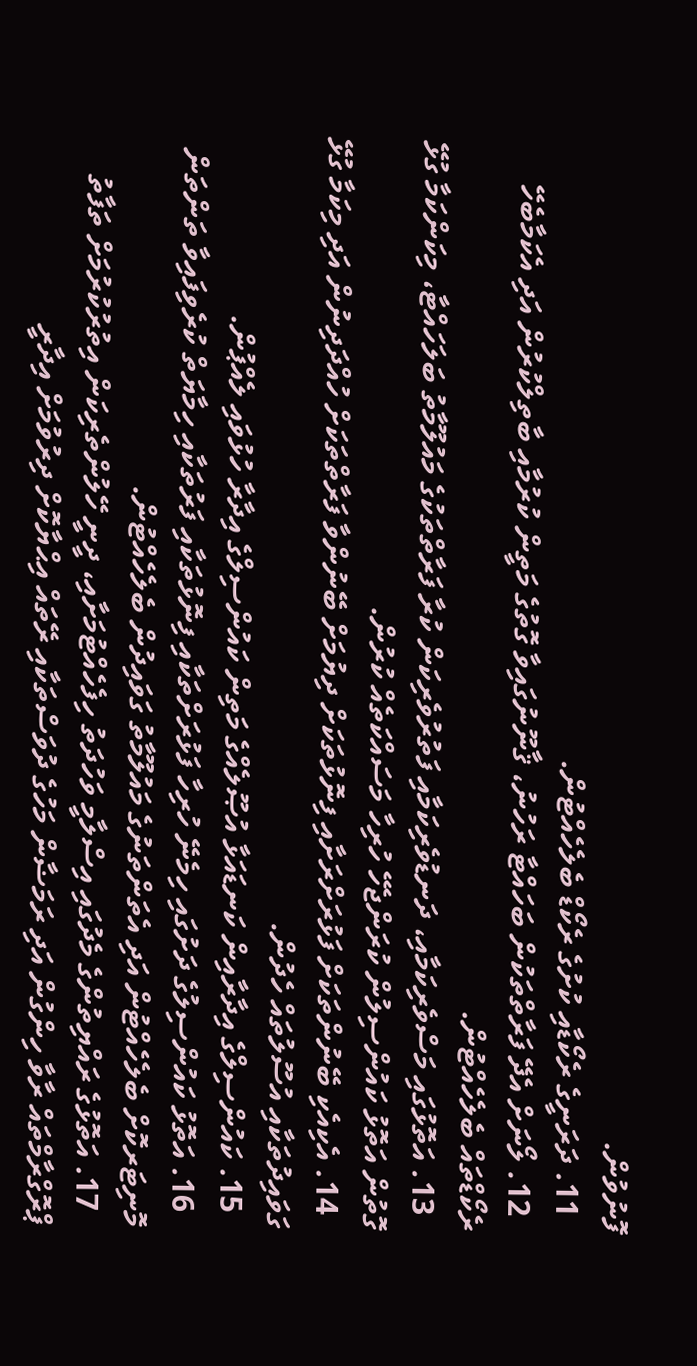ފޮނުވުން.
  11. ދަރަނީގެ ރެކޯޑާއި ކުށުގެ ރެކޯޑް ބެލެހެއްޓުން.
  12. ލޯނަށް އެދޭ ފަރާތްތަކުން ބަހައްޓާ ރަހުނު، ޤާނޫނުގައިވާ ގޮތުގެ މަތީން ކުރުމާއި ބާތިލްކުރުން އަދި އެކަމާބެހޭ ރެކޯޑްތައް ބެލެހެއްޓުން.
  13. އަތޮޅުގައި މަސްވެރިކަމާއި، ދަނޑުވެރިކަމާއި ފަތުރުވެރިކަން ކުރާ ފަރާތްތަކުގެ މައުލޫމާތު ބަލަހައްޓާ، މިކަންކަމާ ގުޅޭ ގޮތުން އަތޮޅު ކައުންސިލުން ކުރަންޖެހޭ ހުރިހާ މަސައްކަތެއް ކުރުން.
  14. އެކިއެކި ބޭނުންތަކަށް ފަޅުރަށްރަށާއި ފިނޮޅުތަކަށް ދިޔުމަށް ބޭނުންވާ ފަރާތްތަކަށް ހުއްދަދިނުން އަދި މިކަމާ ގުޅޭ ގަވައިދުތަކާއި އުސޫލުތައް ހެދުން.
  15. ކައުންސިލްގެ އިދާރާއިން ކަނޑައަޅާ އުޞޫލެއްގެ މަތިން ކައުންސިލްގެ އިދާރާ ހުޅުވައި ލެއްޕުން.
  16. އަތޮޅު ކައުންސިލުގެ ދަށުގައި ހިމެނޭ ހުރިހާ ފަޅުރަށްތަކާއި ފިނޮޅުތަކާއި ފަރުތަކާއި ހިމާޔަތް ކުރެވިފައިވާ ތަންތަން މޮނިޓަރކޮށް ބެލެހެއްޓުން އަދި އެތަންތަނުގެ މައުލޫމާތު ގަވައިދުން ބެލެހެއްޓުން.
  17. އަތޮޅުގެ ރައްޔިތުންގެ މެދުގައި އިސްލާމީ ވަހުދަތު ހިފެހެއްޓުމަށާއި، ދީނީ ހޭލުންތެރިކަން އިތުރުކުރުމަށް ތަފާތު ޕްރޮގްރާމްތައް ރާވާ ހިންގުން އަދި ރަމަޟާން މަހުގެ ދުވަސްތަކާއި ރޭތައް އިޙްޔާކޮށް ދިރުވުމަށް އިދާރީ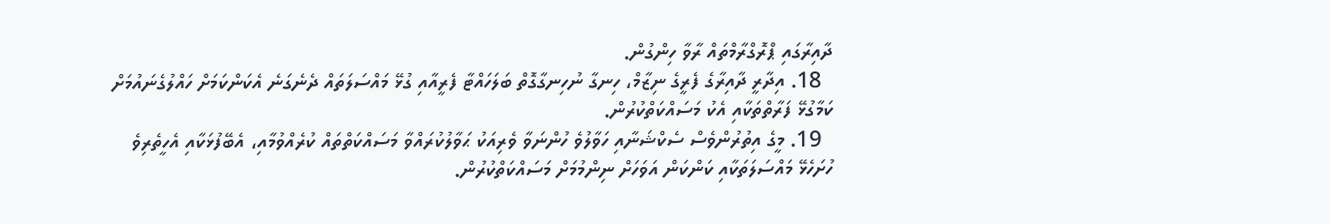ދާއިރާގައި ޕްރޮގްރާމްތައް ރާވާ ހިންގުން.
  18. އިދާރީ ދާއިރާގެ ފެރީގެ ނިޒާމް، ހިނގާ ނުހިނގާގޮތް ބަލަހައްޓާ ފެރީއާއި ގުޅޭ މައްސަލަތައް ދެނެގަނެ އެކަންކަމަށް ހައްލުގެނައުމަށް ކަމާގުޅޭ ފަރާތްތަކާއި އެކު މަސައްކަތްކުރުން.
  19. މީގެ އިތުރުންވެސް ސެކްޝަނާއި ހަވާލުވެ ހުންނަވާ ވެރިއަކު ޙަވާލުކުރައްވާ މަސައްކަތްތައް ކުރެއްވުމާއި، އެބޭފުޅަކާއި އެހީތެރިވެ ހުށަހެޅޭ މައްސަލަތަކާއި ކަންކަން އަވަހަށް ނިންމުމަށް މަސައްކަތްކުރުން.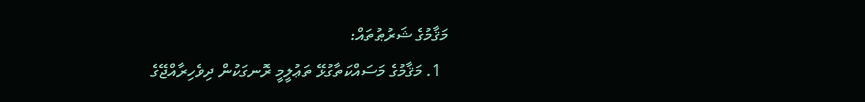މަޤާމުގެ ޝަރުޠުތައް:
  1. މަޤާމުގެ މަސައްކަތާގުޅޭ ތަޢުލީމީ ރޮނގަކުން ދިވެހިރާއްޖޭގެ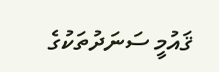ޤައުމީ ސަނަދުތަކުގެ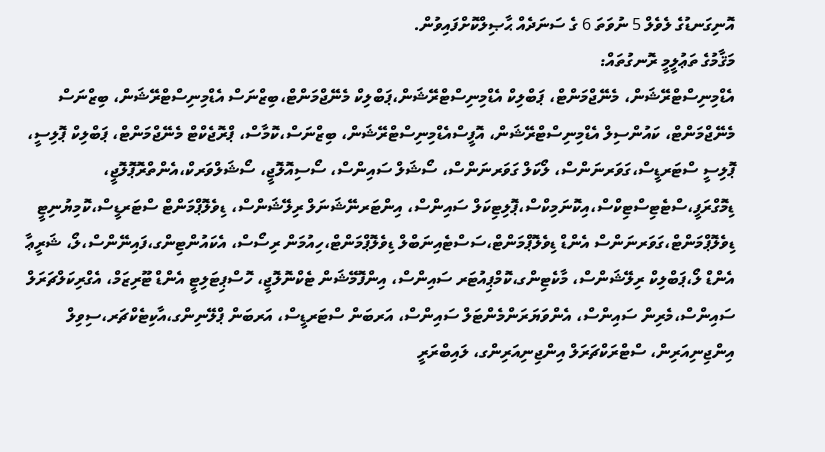އޮނިގަނޑުގެ ލެވެލް 5 ނުވަތަ 6 ގެ ސަނަދެއް ޙާޞިލްކޮށްފައިވުން.
މަޤާމުގެ ތަޢުލީމީ ރޮނގުތައް:
އެޑްމިނިސްޓްރޭޝަން، މެނޭޖްމަންޓް، ޕަބްލިކް އެޑްމިނިސްޓްރޭޝަން،ޕަބްލިކް މެނޭޖްމަންޓް،ބިޒްނަސް އެޑްމިނިސްޓްރޭޝަން، ބިޒްނަސް މެނޭޖްމަންޓް، ކައުންސިލް އެޑްމިނިސްޓްރޭޝަން، އޮފީސްއެޑްމިނިސްޓްރޭޝަން، ބިޒްނަސް،ކޮމާސް، ޕްރޮޖެކްޓް މެނޭޖްމަންޓް، ޕަބްލިކް ޕޮލިސީ، ޕޮލިސީ ސްޓަރޑީސް،ގަވަރނަންސް، ލޯކަލް ގަވަރނަންސް، ސޯޝަލް ސައިންސް، ސޯސިއޮލޮޖީ، ސޯޝަލްވަރކް،އެންތްރޮޕޮލޮޖީ، ޑިމޮގްރަފީ،ސްޓެޓިސްޓިކްސް،އިކޮނަމިކްސް،ޕޮލިޓިކަލް ސައިންސް، އިންޓަރނޭޝަނަލް ރިލޭޝަންސް، ޑިވެލޮޕްމަންޓް ސްޓަރޑީސް،ކޮމިޔުނިޓީ ޑިވެލޮޕްމަންޓް،ގަވަރނަންސް އެންޑް ޑިވެލޮޕްމަންޓް،ސަސްޓެއިނަބްލް ޑިވެލޮޕްމަންޓް،ހިއުމަން ރިސޯސް، އެކައުންޓިންގ،ފައިނޭންސް،ލޯ، ޝަރީޢާ އެންޑް ލޯ،ޕަބްލިކް ރިލޭޝަންސް، މާކެޓިންގ،ކޮމްޕިއުޓަރ ސައިންސް، އިންފޮމޭޝަން ޓެކްނޮލޮޖީ، ހޮސްޕިޓަލިޓީ އެންޑް ޓޫރިޒަމް، އެގްރިކަލްޗަރަލް ސައިންސް،މެރިން ސައިންސް، އެންވަޔަރަންމެންޓަލް ސައިންސް، އަރބަން ސްޓަރޑީސް، އަރބަން ޕްލޭނިންގ،އާކިޓެކްޗަރ،ސިވިލް އިންޖިނިއަރިން، ސްޓްރަކްޗަރަލް އިންޖިނިއަރިންގ، ލައިބްރަރީ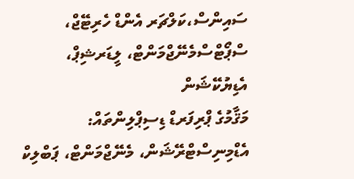ސައިންސް،ކަލްޗަރ އެންޑް ހެރިޓޭޖް، ސްޕޯޓްސްމެނޭޖްމަންޓް، ލީޑަރޝިޕް، އެޑިޔުކޭޝަން
މަޤާމުގެ ޕްރިފަރޑް ޑިސިޕްލިންތައް:
އެޑްމިނިސްޓްރޭޝަން، މެނޭޖްމަންޓް، ޕަބްލިކް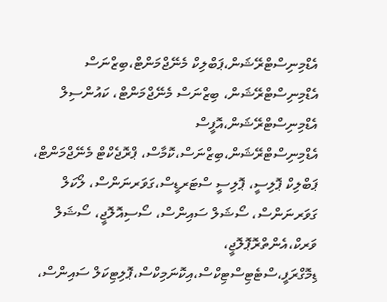އެޑްމިނިސްޓްރޭޝަން،ޕަބްލިކް މެނޭޖްމަންޓް،ބިޒްނަސް އެޑްމިނިސްޓްރޭޝަން، ބިޒްނަސް މެނޭޖްމަންޓް، ކައުންސިލް އެޑްމިނިސްޓްރޭޝަން،އޮފީސް އެޑްމިނިސްޓްރޭޝަން،ބިޒްނަސް،ކޮމާސް، ޕްރޮޖެކްޓް މެނޭޖްމަންޓް، ޕަބްލިކް ޕޮލިސީ، ޕޮލިސީ ސްޓަރޑީސް،ގަވަރނަންސް، ލޯކަލް ގަވަރނަންސް، ސޯޝަލް ސައިންސް، ސޯސިއޮލޮޖީ، ސޯޝަލް ވަރކް،އެންތްރޮޕޮލޮޖީ، ޑިމޮގްރަފީ،ސްޓެޓިސްޓިކްސް،އިކޮނަމިކްސް،ޕޮލިޓިކަލް ސައިންސް،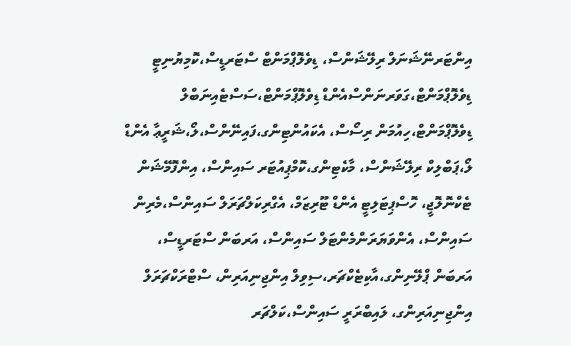އިންޓަރނޭޝަނަލް ރިލޭޝަންސް، ޑިވެލޮޕްމަންޓް ސްޓަރޑީސް،ކޮމިޔުނިޓީ ޑިވެލޮޕްމަންޓް،ގަވަރނަންސްއެންޑް ޑިވެލޮޕްމަންޓް،ސަސްޓެއިނަބްލް ޑިވެލޮޕްމަންޓް،ހިއުމަން ރިސޯސް، އެކައުންޓިންގ،ފައިނޭންސް،ލޯ،ޝަރީޢާ އެންޑް ލޯ،ޕަބްލިކް ރިލޭޝަންސް، މާކެޓިންގ،ކޮމްޕިއުޓަރ ސައިންސް، އިންފޮމޭޝަން ޓެކްނޮލޮޖީ، ހޮސްޕިޓަލިޓީ އެންޑް ޓޫރިޒަމް، އެގްރިކަލްޗަރަލް ސައިންސް،މެރިން ސައިންސް، އެންވަޔަރަންމެންޓަލް ސައިންސް، އަރބަން ސްޓަރޑީސް، އަރބަން ޕްލޭނިންގ،އާކިޓެކްޗަރ،ސިވިލް އިންޖިނިއަރިން، ސްޓްރަކްޗަރަލް އިންޖިނިއަރިންގ، ލައިބްރަރީ ސައިންސް،ކަލްޗަރ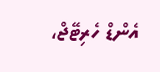އެންޑް ހެރިޓޭޖް،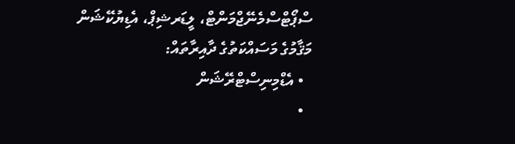ސްޕޯޓްސްމެނޭޖްމަންޓް، ލީޑަރޝިޕް، އެޑިޔުކޭޝަން
މަޤާމުގެ މަސައްކަތުގެ ދާއިރާތައް:
  • އެޑްމިނިސްޓްރޭޝަން
  •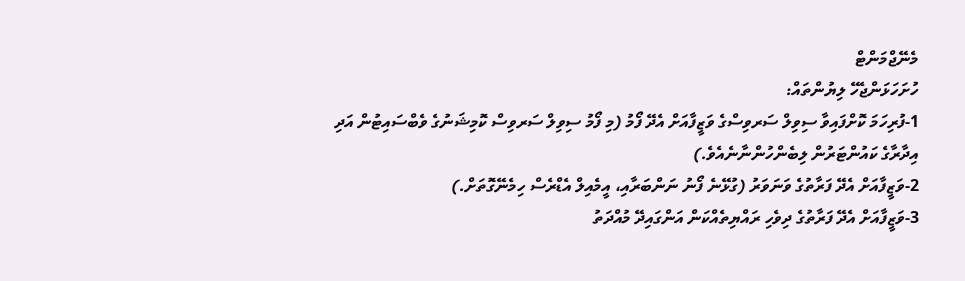މެނޭޖްމަންޓް
ހުށަހަޅަންޖެހޭ ލިޔުންތައް:
1-ފުރިހަމަ ކޮށްފައިވާ ސިވިލް ސަރވިސްގެ ވަޒީފާއަށް އެދޭ ފޯމު (މި ފޯމު ސިވިލް ސަރވިސް ކޮމިޝަނުގެ ވެބްސައިޓުން އަދި އިދާރާގެ ކައުންޓަރުން ލިބެންހުންނާނެއެވެ.)
2-ވަޒީފާއަށް އެދޭ ފަރާތުގެ ވަނަވަރު (ގުޅޭނެ ފޯނު ނަންބަރާއި، އީމެއިލް އެޑްރެސް ހިމެނޭގޮތަށް.)
3-ވަޒީފާއަށް އެދޭ ފަރާތުގެ ދިވެހި ރައްޔިތެއްކަން އަންގައިދޭ މުއްދަތު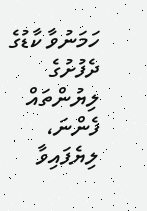ހަމަނުވާ ކާޑުގެ ދެފުށުގެ ލިޔުންތައް ފެންނަ، ލިޔެފައިވާ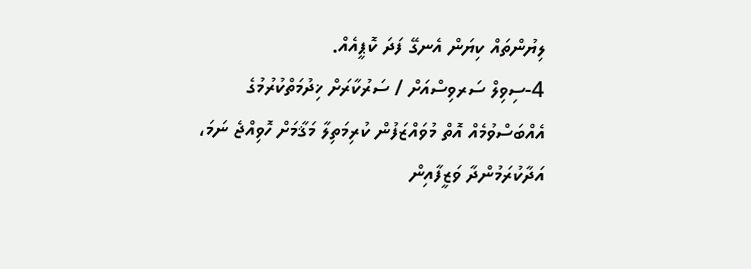ލިޔުންތައް ކިޔަން އެނގޭ ފަދަ ކޮޕީއެއް.
4-ސިވިލް ސަރވިސްއަށް / ސަރުކާރަށް ޚިދުމަތްކުރުމުގެ އެއްބަސްވުމެއް އޮތް މުވައްޒަފުން ކުރިމަތިލާ މަޤާމަށް ހޮވިއްޖެ ނަމަ، އަދާކުރަމުންދާ ވަޒީފާއިން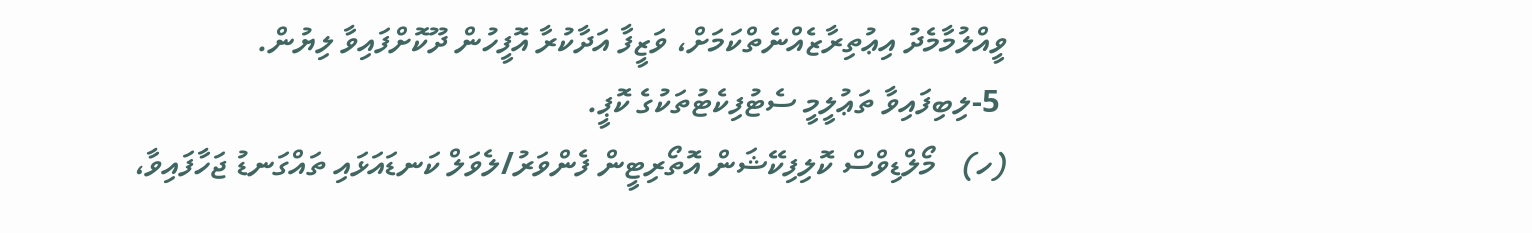ވީއްލުމާމެދު އިޢުތިރާޒެއްނެތްކަމަށް، ވަޒީފާ އަދާކުރާ އޮފީހުން ދޫކޮށްފައިވާ ލިޔުން.
 5-ލިބިފައިވާ ތަޢުލީމީ ސެޓުފިކެޓުތަކުގެ ކޮޕީ.
(ހ)   މޯލްޑިވްސް ކޮލިފިކޭޝަން އޮތޯރިޓީން ފެންވަރު/ލެވަލް ކަނޑައަޅައި ތައްގަނޑު ޖަހާފައިވާ،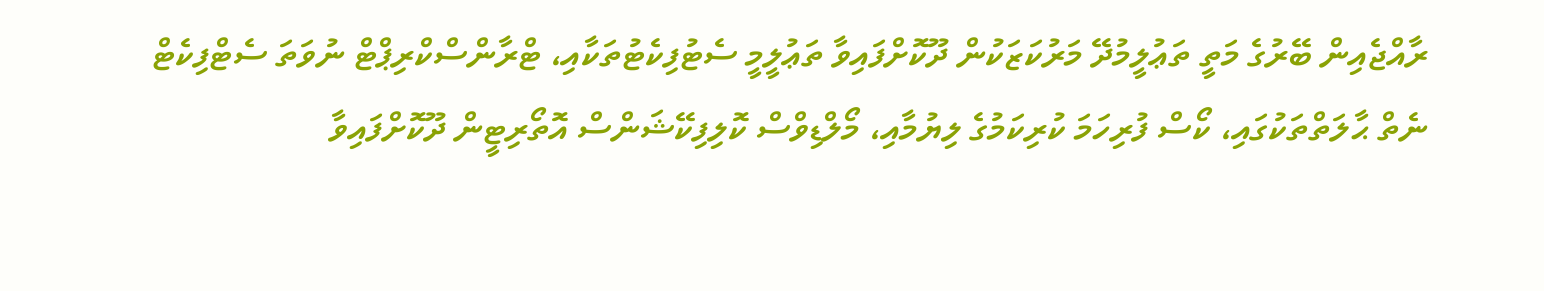ރާއްޖެއިން ބޭރުގެ މަތީ ތަޢުލީމުދޭ މަރުކަޒަކުން ދޫކޮށްފައިވާ ތަޢުލީމީ ސެޓުފިކެޓުތަކާއި، ޓްރާންސްކްރިޕްޓް ނުވަތަ ސެޓްފިކެޓް ނެތް ޙާލަތްތަކުގައި، ކޯސް ފުރިހަމަ ކުރިކަމުގެ ލިޔުމާއި، މޯލްޑިވްސް ކޮލިފިކޭޝަންސް އޮތޯރިޓީން ދޫކޮށްފައިވާ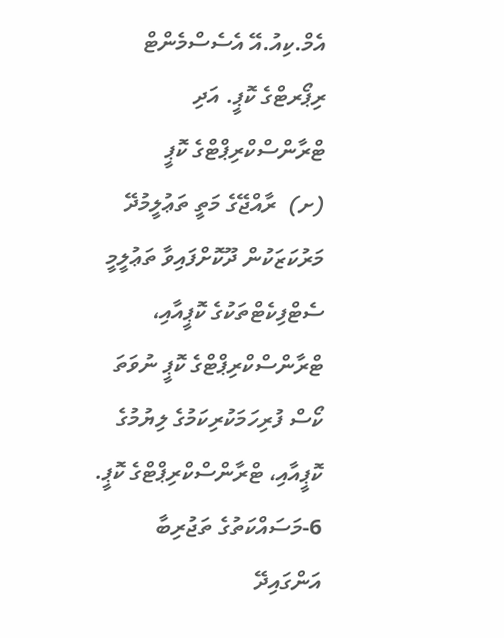އެމް.ކިއު.އޭ އެސެސްމެންޓް ރިޕޯރޓްގެ ކޮޕީ. އަދި ޓްރާންސްކްރިޕްޓްގެ ކޮޕީ
(ށ)  ރާއްޖޭގެ މަތީ ތަޢުލީމުދޭ މަރުކަޒަކުން ދޫކޮށްފައިވާ ތަޢުލީމީ ސެޓްފިކެޓްތަކުގެ ކޮޕީއާއި، ޓްރާންސްކްރިޕްޓްގެ ކޮޕީ ނުވަތަ ކޯސް ފުރިހަމަކުރިކަމުގެ ލިޔުމުގެ ކޮޕީއާއި، ޓްރާންސްކްރިޕްޓްގެ ކޮޕީ.
6-މަސައްކަތުގެ ތަޖުރިބާ އަންގައިދޭ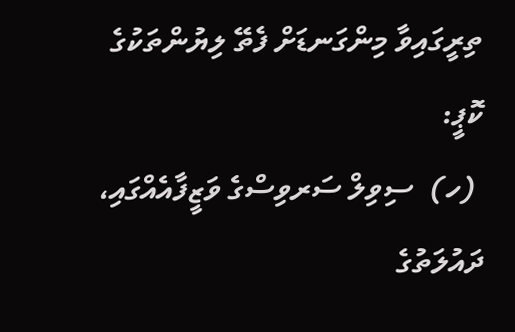ތިރީގައިވާ މިންގަނޑަށް ފެތޭ ލިޔުންތަކުގެ ކޮޕީ:
 (ހ)  ސިވިލް ސަރވިސްގެ ވަޒީފާއެއްގައި، ދައުލަތުގެ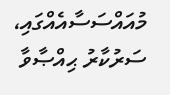މުއައްސަސާއެއްގައި، ސަރުކާރު ޙިއްޞާވާ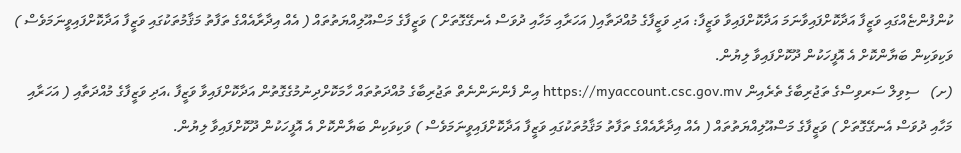ކުންފުންޏެއްގައި ވަޒީފާ އަދާކޮށްފައިވާނަމަ އަދާކޮށްފައިވާ ވަޒީފާ: އަދި ވަޒީފާގެ މުއްދަތާއި( އަހަރާއި މަހާއި ދުވަސް އެނގޭގޮތަށް ) ވަޒީފާގެ މަސްއޫލިއްޔަތުތައް ( އެއް އިދާރާއެއްގެ ތަފާތު މަޤާމުތަކުގައި ވަޒީފާ އަދާކޮށްފައިވީނަމަވެސް ) ވަކިވަކިން ބަޔާންކޮށް އެ އޮފީހަކުން ދޫކޮށްފައިވާ ލިޔުން.
(ށ)   ސިވިލް ސަރވިސްގެ ތަޖުރިބާގެ ތެރެއިން https://myaccount.csc.gov.mv އިން ފެންނަންނެތް ތަޖުރިބާގެ މުއްދަތުތައް ހާމަކޮށްދިނުމުގެގޮތުން އަދާކޮށްފައިވާ ވަޒީފާ ،އަދި ވަޒީފާގެ މުއްދަތާއި ( އަހަރާއި މަހާއި ދުވަސް އެނގޭގޮތަށް ) ވަޒީފާގެ މަސްއޫލިއްޔަތުތައް ( އެއް އިދާރާއެއްގެ ތަފާތު މަޤާމުތަކުގައި ވަޒީފާ އަދާކޮށްފައިވީނަމަވެސް ) ވަކިވަކިން ބަޔާންކޮށް އެ އޮފީހަކުން ދޫކޮށްފައިވާ ލިޔުން.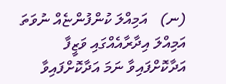(ނ)   އަމިއްލަ ކުންފުންޏެއް ނުވަތަ އަމިއްލަ އިދާރާއެއްގައި ވަޒީފާ އަދާކޮށްފައިވާ ނަމަ އަދާކޮށްފައިވާ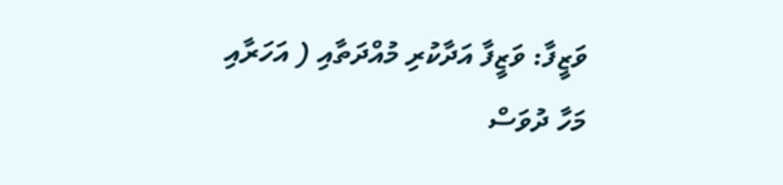ވަޒީފާ: ވަޒީފާ އަދާކުރި މުއްދަތާއި ( އަހަރާއި މަހާ ދުވަސް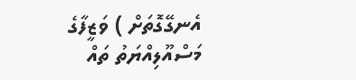އެނގޭގޮތަށް ) ވަޒީފާގެ މަސްއޫލިއްޔަތު ތައް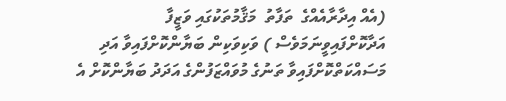(އެއް އިދާރާއެއްގެ  ތަފާތު  މަޤާމުތަކުގައި ވަޒީފާ އަދާކޮށްފައިވީނަމަވެސް ) ވަކިވަކިން ބަޔާންކޮށްފައިވާ އަދި މަސައްކަތްކޮށްފައިވާ ތަނުގެ މުވައްޒަފުންގެ އަދަދު ބަޔާންކޮށް އެ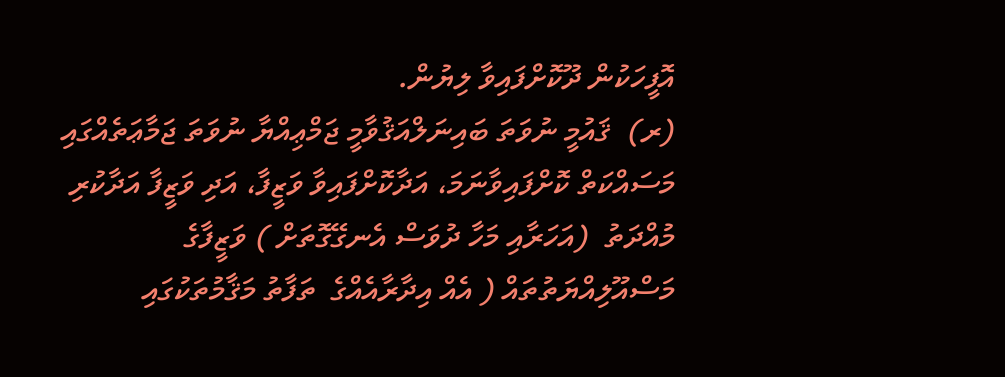އޮފީހަކުން ދޫކޮށްފައިވާ ލިޔުން.
(ރ)  ޤައުމީ ނުވަތަ ބައިނަލްއަޤުވާމީ ޖަމްޢިއްޔާ ނުވަތަ ޖަމާޢަތެއްގައި މަސައްކަތް ކޮށްފައިވާނަމަ، އަދާކޮށްފައިވާ ވަޒީފާ، އަދި ވަޒީފާ އަދާކުރި މުއްދަތު  (އަހަރާއި މަހާ ދުވަސް އެނގޭގޮތަށް ) ވަޒީފާގެ މަސްއޫލިއްޔަތުތައް ( އެއް އިދާރާއެއްގެ  ތަފާތު މަޤާމުތަކުގައި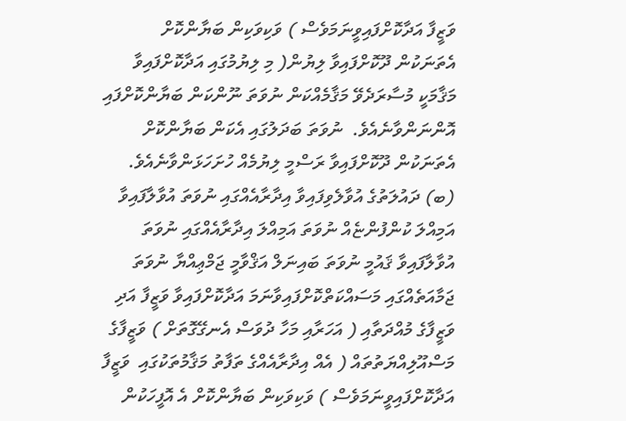ވަޒީފާ އަދާކޮށްފައިވީނަމަވެސް ) ވަކިވަކިން ބަޔާންކޮށް އެތަނަކުން ދޫކޮށްފައިވާ ލިޔުން( މި ލިޔުމުގައި އަދާކޮށްފައިވާ މަޤާމަކީ މުސާރަދެވޭ މަޤާމެއްކަން ނުވަތަ ނޫންކަން ބަޔާންކޮށްފައި އޮންނަންވާނެއެވެ.  ނުވަތަ ބަދަލުގައި އެކަން ބަޔާންކޮށް އެތަނަކުން ދޫކޮށްފައިވާ ރަސްމީ ލިޔުމެއް ހުށަހަޅަންވާނެއެވެ.
(ބ) ދައުލަތުގެ އުވާލެވިފައިވާ އިދާރާއެއްގައި ނުވަތަ އުވާލާފައިވާ އަމިއްލަ ކުންފުންޏެއް ނުވަތަ އަމިއްލަ އިދާރާއެއްގައި ނުވަތަ އުވާލާފައިވާ ޤައުމީ ނުވަތަ ބައިނަލް އަޤްވާމީ ޖަމްޢިއްޔާ ނުވަތަ ޖަމާއަތެއްގައި މަސައްކަތްކޮށްފައިވާނަމަ އަދާކޮށްފައިވާ ވަޒީފާ އަދި ވަޒީފާގެ މުއްދަތާއި ( އަހަރާއި މަހާ ދުވަސް އެނގޭގޮތަށް ) ވަޒީފާގެ މަސްއޫލިއްޔަތުތައް ( އެއް އިދާރާއެއްގެ ތަފާތު މަޤާމުތަކުގައި  ވަޒީފާ އަދާކޮށްފައިވީނަމަވެސް ) ވަކިވަކިން ބަޔާންކޮށް އެ އޮފީހަކުން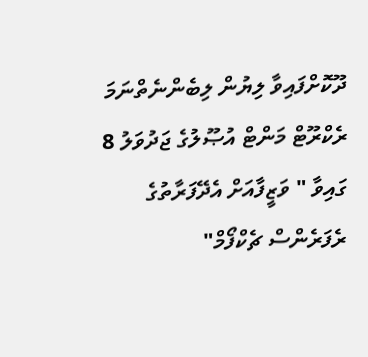ދޫކޮށްފައިވާ ލިޔުން ލިބެންނެތްނަމަ ރެކްރޫޓް މަންޓް އުޞޫލުގެ ޖަދުވަލު 8 ގައިވާ " ވަޒީފާއަށް އެދޭފަރާތުގެ ރެފަރެންސް ޗެކްފޯމް"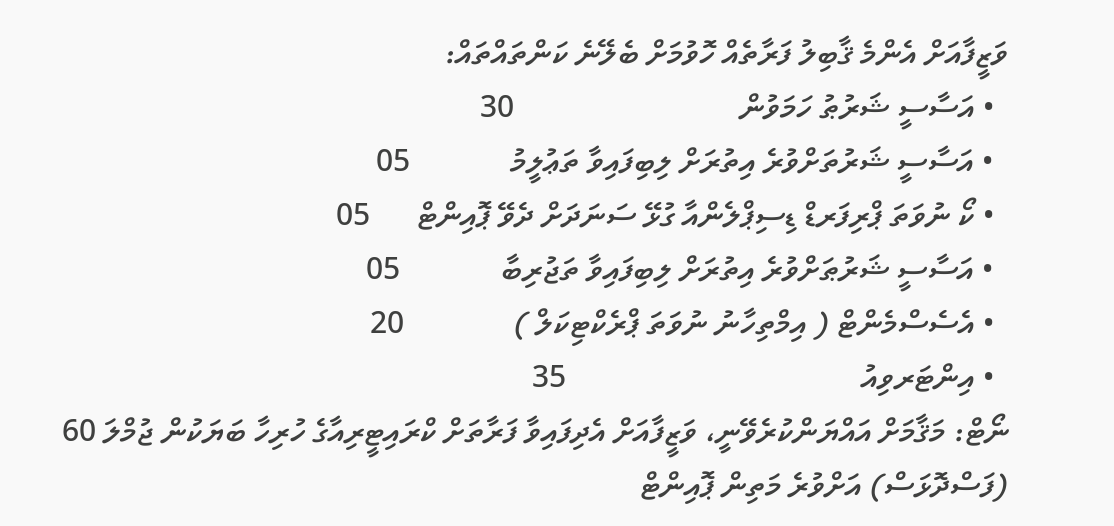ވަޒީފާއަށް އެންމެ ޤާބިލު ފަރާތެއް ހޮވުމަށް ބެލޭނެ ކަންތައްތައް:
  • އަސާސީ ޝަރުޠު ހަމަވުން                             30
  • އަސާސީ ޝަރުތަށްވުރެ އިތުރަށް ލިބިފައިވާ ތަޢުލީމު             05
  • ކޯ ނުވަތަ ޕްރިފަރޑް ޑިސިޕްލެންއާ ގުޅޭ ސަނަދަށް ދެވޭ ޕޮއިންޓް      05
  • އަސާސީ ޝަރުޠަށްވުރެ އިތުރަށް ލިބިފައިވާ ތަޖުރިބާ             05
  • އެސެސްމެންޓް ( އިމްތިހާނު ނުވަތަ ޕްރެކްޓިކަލް )              20
  • އިންޓަރވިއު                                      35
ނޯޓް: މަޤާމަށް އައްޔަންކުރެވޭނީ، ވަޒީފާއަށް އެދިފައިވާ ފަރާތަށް ކްރައިޓީރިއާގެ ހުރިހާ ބަޔަކުން ޖުމްލަ 60 (ފަސްދޮޅަސް) އަށްވުރެ މަތިން ޕޮއިންޓް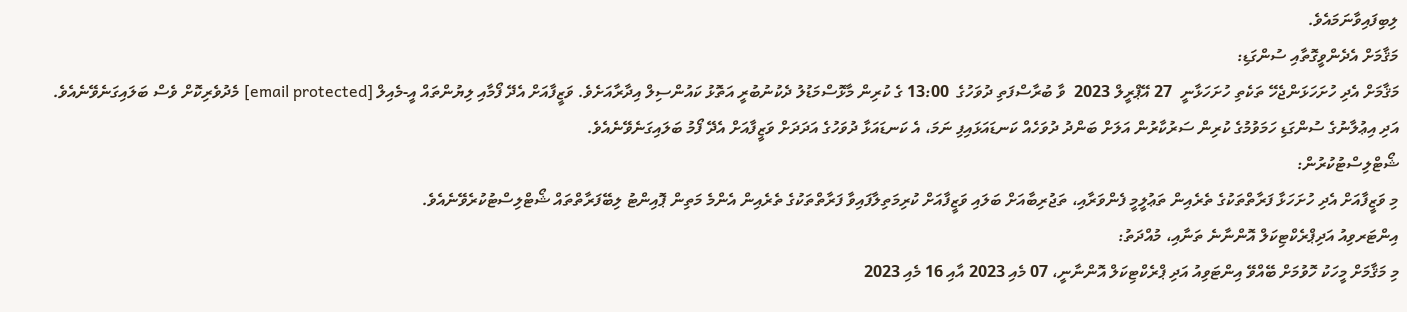ލިބިފައިވާނަމައެވެ.
މަޤާމަށް އެދެންވީގޮތާއި ސުންގަޑި:
މަޤާމަށް އެދި ހުށަހަޅަންޖެހޭ ތަކެތި ހުށަހަޅާނީ  27 އޭޕްރީލް 2023  ވާ ބުރާސްފަތި ދުވަހުގެ  13:00 ގެ ކުރިން މާޅޮސްމަޑުލު ދެކުނުބުރީ އަތޮޅު ކައުންސިލް އިދާރާއަށެވެ. ވަޒީފާއަށް އެދޭ ފޯމާއި ލިޔުންތައް އީ-މެއިލް [email protected] މެދުވެރިކޮށް ވެސް ބަލައިގަނެވޭނެއެވެ.
އަދި އިޢުލާނުގެ ސުންގަޑި ހަމަވުމުގެ ކުރިން ސަރުކާރުން އަލަށް ބަންދު ދުވަހެއް ކަނޑައަޅައިފި ނަމަ، އެ ކަނޑައަޅާ ދުވަހުގެ އަދަދަށް ވަޒީފާއަށް އެދޭ ފޯމު ބަލައިގަނެވޭނެއެވެ.
ޝޯޓްލިސްޓުކުރުން:
މި ވަޒީފާއަށް އެދި ހުށަހަޅާ ފަރާތްތަކުގެ ތެރެއިން ތަޢުލީމީ ފެންވަރާއި، ތަޖުރިބާއަށް ބަލައި ވަޒީފާއަށް ކުރިމަތިލާފައިވާ ފަރާތްތަކުގެ ތެރެއިން އެންމެ މަތިން ޕޮއިންޓު ލިބޭފަރާތްތައް ޝޯޓްލިސްޓުކުރެވޭނެއެވެ.
އިންޓަރވިއު އަދިޕްރެކްޓިކަލް އޮންނާނެ ތަނާއި، މުއްދަތު:
މި މަޤާމަށް މީހަކު ހޮވުމަށް ބޭއްވޭ އިންޓަވިއު އަދި ޕްރެކްޓިކަލް އޮންނާނީ، 07 މެއި 2023 އާއި 16 މެއި 2023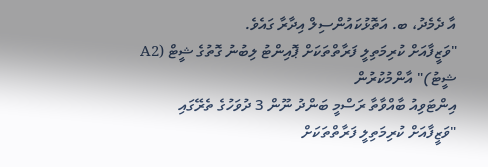އާ ދެމެދު، ބ. އަތޮޅުކައުންސިލް އިދާރާ ގައެވެ.
"ވަޒީފާއަށް ކުރިމަތިލީ ފަރާތްތަކަށް ޕޮއިންޓު ލިބުނު ގޮތުގެ ޝީޓް (A2 ޝީޓު)" އާންމުކުރުން
އިންޓަވިއު ބާއްވާތާ ރަސްމީ ބަންދު ނޫން 3 ދުވަހުގެ ތެރޭގައި "ވަޒީފާއަށް ކުރިމަތިލީ ފަރާތްތަކަށް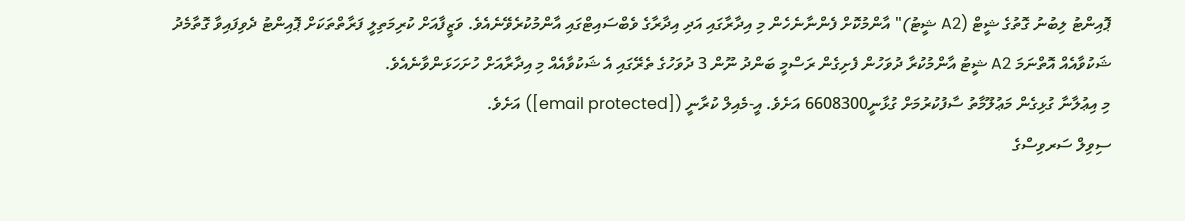ޕޮއިންޓު ލިބުނު ގޮތުގެ ޝީޓް (A2 ޝީޓު)" އާންމުކޮށް ފެންނާނެހެން މި އިދާރާގައި އަދި އިދާރާގެ ވެބްސައިޓްގައި އާންމުކުރެވޭނެއެވެ. ވަޒީފާއަށް ކުރިމަތިލީ ފަރާތްތަކަށް ޕޮއިންޓު ދެވިފައިވާ ގޮތާމެދު ޝަކުވާއެއް އޮތްނަމަ A2 ޝީޓު އާންމުކުރާ ދުވަހުން ފެށިގެން ރަސްމީ ބަންދު ނޫން 3 ދުވަހުގެ ތެރޭގައި އެ ޝަކުވާއެއް މި އިދާރާއަށް ހުށަހަޅަންވާނެއެވެ.
މި އިޢުލާނާ ގުޅިގެން މަޢުލޫމާތު ސާފުކުރުމަށް ގުޅާނީ6608300 އަށެވެ. އީ-މެއިލް ކުރާނީ ([email protected]) އަށެވެ.
ސިވިލް ސަރވިސްގެ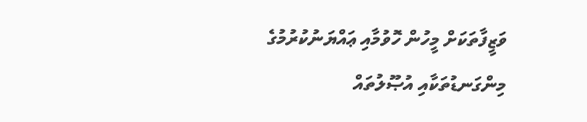ވަޒީފާތަކަށް މީހުން ހޮވުމާއި ޢައްޔަނުކުރުމުގެ މިންގަނޑުތަކާއި އުޞޫލުތައް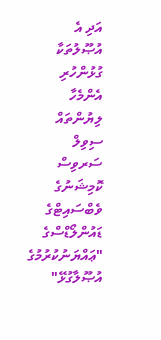އަދި އެ އުޞޫލުތަކާ ގުޅުންހުރި އެންމެހާ ލިޔުންތައް ސިވިލް ސަރވިސް ކޮމިޝަނުގެ ވެބްސައިޓްގެ ޑައުންލޯޑްސްގެ "ޢައްޔަނުކުރުމުގެ އުޞޫލާގުޅޭ"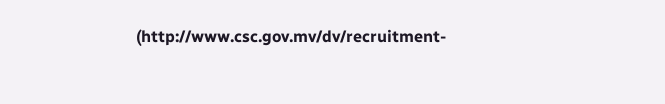(http://www.csc.gov.mv/dv/recruitment-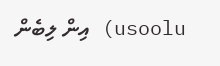usoolu) އިން ލިބެން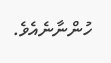ހުންނާނެއެވެ.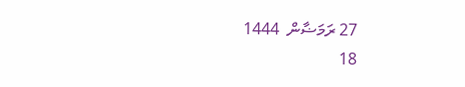27 ރަމަޟާން  1444
18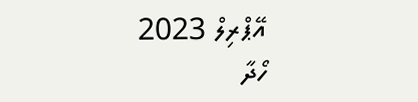އޭޕްރިލް 2023
ހޯދާ